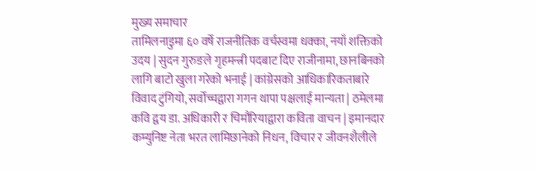मुख्य समाचार
तामिलनाडुमा ६० वर्षे राजनीतिक वर्चस्वमा धक्का, नयाँ शक्तिको उदय | सुदन गुरुङले गृहमन्त्री पदबाट दिए राजीनामा, छानबिनको लागि बाटो खुला गरेको भनाई | कांग्रेसको आधिकारिकताबारे विवाद टुंगियो, सर्वोच्चद्वारा गगन थापा पक्षलाई मान्यता | ठमेलमा कवि द्वय डा. अधिकारी र चिमौरियाद्वारा कविता वाचन | इमानदार कम्युनिष्ट नेता भरत लामिछानेको निधन, विचार र जीवनशैलीले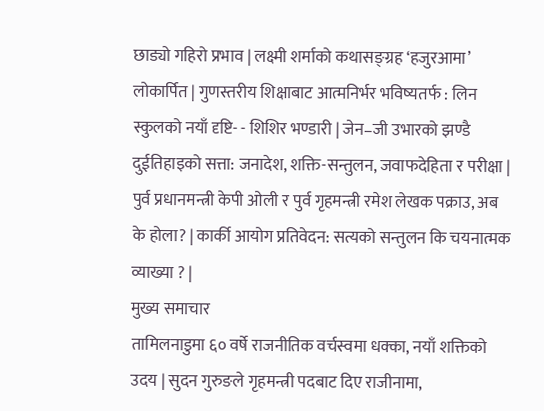छाड्यो गहिरो प्रभाव | लक्ष्मी शर्माको कथासङ्ग्रह ‘हजुरआमा’ लोकार्पित | गुणस्तरीय शिक्षाबाट आत्मनिर्भर भविष्यतर्फ : लिन स्कुलको नयाँ दृष्टि- - शिशिर भण्डारी | जेन–जी उभारको झण्डै दुईतिहाइको सत्ता: जनादेश, शक्ति-सन्तुलन, जवाफदेहिता र परीक्षा | पुर्व प्रधानमन्त्री केपी ओली र पुर्व गृहमन्त्री रमेश लेखक पक्राउ, अब के होला? | कार्की आयोग प्रतिवेदन: सत्यको सन्तुलन कि चयनात्मक व्याख्या ? |
मुख्य समाचार
तामिलनाडुमा ६० वर्षे राजनीतिक वर्चस्वमा धक्का, नयाँ शक्तिको उदय | सुदन गुरुङले गृहमन्त्री पदबाट दिए राजीनामा,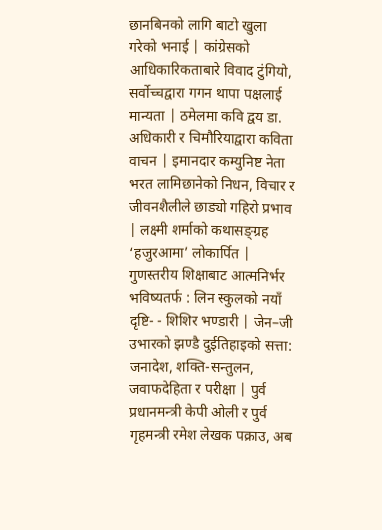छानबिनको लागि बाटो खुला गरेको भनाई | कांग्रेसको आधिकारिकताबारे विवाद टुंगियो, सर्वोच्चद्वारा गगन थापा पक्षलाई मान्यता | ठमेलमा कवि द्वय डा. अधिकारी र चिमौरियाद्वारा कविता वाचन | इमानदार कम्युनिष्ट नेता भरत लामिछानेको निधन, विचार र जीवनशैलीले छाड्यो गहिरो प्रभाव | लक्ष्मी शर्माको कथासङ्ग्रह ‘हजुरआमा’ लोकार्पित | गुणस्तरीय शिक्षाबाट आत्मनिर्भर भविष्यतर्फ : लिन स्कुलको नयाँ दृष्टि- - शिशिर भण्डारी | जेन–जी उभारको झण्डै दुईतिहाइको सत्ता: जनादेश, शक्ति-सन्तुलन, जवाफदेहिता र परीक्षा | पुर्व प्रधानमन्त्री केपी ओली र पुर्व गृहमन्त्री रमेश लेखक पक्राउ, अब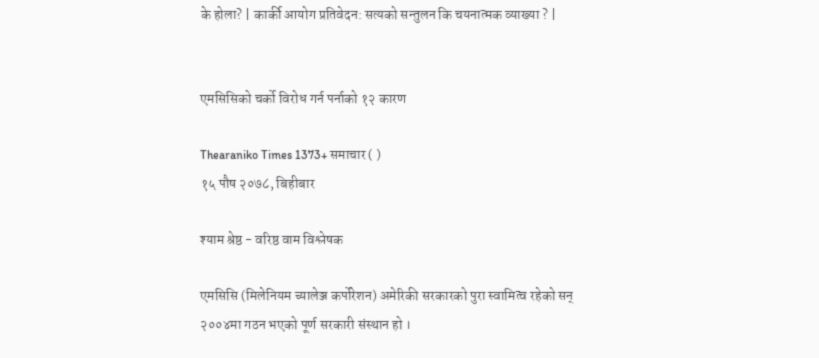के होला? | कार्की आयोग प्रतिवेदन: सत्यको सन्तुलन कि चयनात्मक व्याख्या ? |


एमसिसिको चर्को विरोध गर्न पर्नाको १२ कारण

Thearaniko Times 1373+ समाचार ( )
१५ पौष २०७८, बिहीबार

श्याम श्रेष्ठ - वरिष्ठ वाम विश्लेषक

एमसिसि (मिलेनियम च्यालेञ्ज कर्पोरेशन) अमेरिकी सरकारको पुरा स्वामित्व रहेको सन् २००४मा गठन भएको पूर्ण सरकारी संस्थान हो ।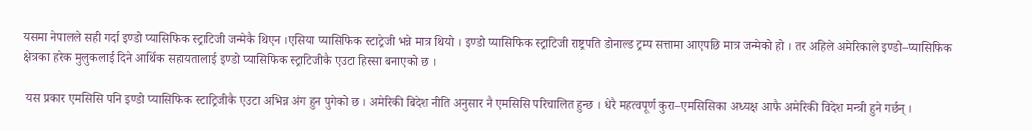यसमा नेपालले सही गर्दा इण्डो प्यासिफिक स्ट्राटिजी जन्मेकै थिएन ।एसिया प्यासिफिक स्टाट्रेजी भन्ने मात्र थियो । इण्डो प्यासिफिक स्ट्राटिजी राष्ट्रपति डोनाल्ड ट्रम्प सत्तामा आएपछि मात्र जन्मेको हो । तर अहिले अमेरिकाले इण्डो–प्यासिफिक क्षेत्रका हरेक मुलुकलाई दिने आर्थिक सहायतालाई इण्डो प्यासिफिक स्ट्राटिजीकै एउटा हिस्सा बनाएको छ ।

 यस प्रकार एमसिसि पनि इण्डो प्यासिफिक स्टाट्रिजीकै एउटा अभिन्न अंग हुन पुगेको छ । अमेरिकी बिदेश नीति अनुसार नै एमसिसि परिचालित हुन्छ । धेरै महत्वपूर्ण कुरा–एमसिसिका अध्यक्ष आफै अमेरिकी विदेश मन्त्री हुने गर्छन् ।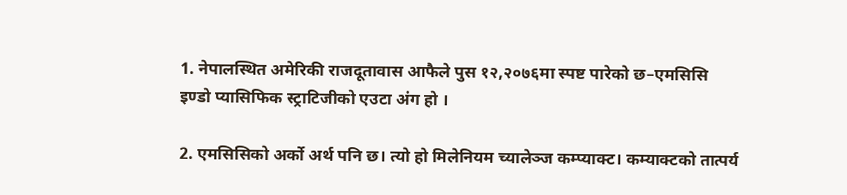1. नेपालस्थित अमेरिकी राजदूतावास आफैले पुस १२,२०७६मा स्पष्ट पारेको छ–एमसिसि इण्डो प्यासिफिक स्ट्राटिजीको एउटा अंग हो ।

2. एमसिसिको अर्को अर्थ पनि छ। त्यो हो मिलेनियम च्यालेञ्ज कम्प्याक्ट। कम्याक्टको तात्पर्य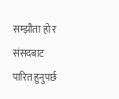सम्झौता हो र संसदबाट पारित हुनुपर्छ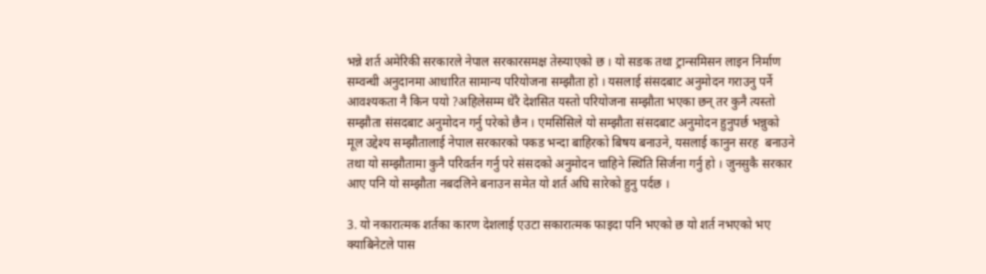भन्ने शर्त अमेरिकी सरकारले नेपाल सरकारसमक्ष तेस्र्याएको छ । यो सडक तथा ट्रान्समिसन लाइन निर्माण सम्वन्धी अनुदानमा आधारित सामान्य परियोजना सम्झौता हो । यसलाई संसदबाट अनुमोदन गराउनु पर्ने आवश्यकता नै किन पयो ?अहिलेसम्म धेरै देशसित यस्तो परियोजना सम्झौता भएका छन् तर कुनै त्यस्तो सम्झौता संसदबाट अनुमोदन गर्नु परेको छैन । एमसिसिले यो सम्झौता संसदबाट अनुमोदन हुनुपर्छ भन्नुको मूल उद्देश्य सम्झौतालाई नेपाल सरकारको पकड भन्दा बाहिरको बिषय बनाउने, यसलाई कानुन सरह  बनाउने तथा यो सम्झौतामा कुनै परिवर्तन गर्नु परे संसदको अनुमोदन चाहिने स्थिति सिर्जना गर्नु हो । जुनसुकै सरकार आए पनि यो सम्झौता नबदलिने बनाउन समेत यो शर्त अघि सारेको हुनु पर्दछ ।

3. यो नकारात्मक शर्तका कारण देशलाई एउटा सकारात्मक फाइदा पनि भएको छ यो शर्त नभएको भए क्याबिनेटले पास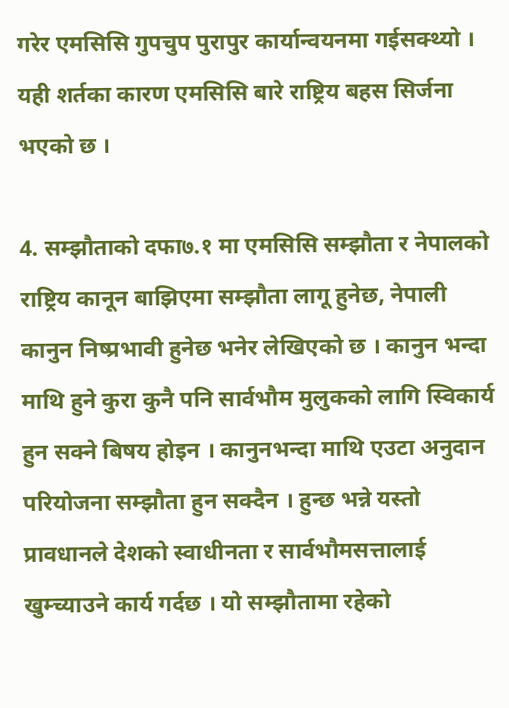गरेर एमसिसि गुपचुप पुरापुर कार्यान्वयनमा गईसक्थ्यो । यही शर्तका कारण एमसिसि बारे राष्ट्रिय बहस सिर्जना भएको छ ।

4. सम्झौताको दफा७.१ मा एमसिसि सम्झौता र नेपालको राष्ट्रिय कानून बाझिएमा सम्झौता लागू हुनेछ, नेपाली कानुन निष्प्रभावी हुनेछ भनेर लेखिएको छ । कानुन भन्दा माथि हुने कुरा कुनै पनि सार्वभौम मुलुकको लागि स्विकार्य हुन सक्ने बिषय होइन । कानुनभन्दा माथि एउटा अनुदान परियोजना सम्झौता हुन सक्दैन । हुन्छ भन्ने यस्तो प्रावधानले देशको स्वाधीनता र सार्वभौमसत्तालाई खुम्च्याउने कार्य गर्दछ । यो सम्झौतामा रहेको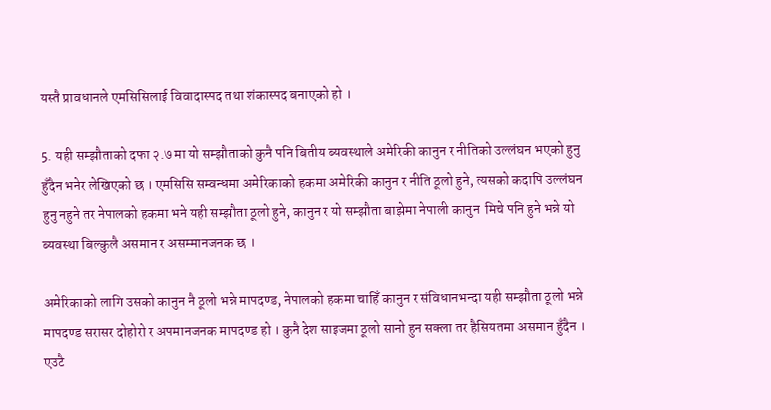यस्तै प्रावधानले एमसिसिलाई विवादास्पद तथा शंकास्पद बनाएको हो ।

5. यही सम्झौताको दफा २.७ मा यो सम्झौताको कुनै पनि बितीय ब्यवस्थाले अमेरिकी कानुन र नीतिको उल्लंघन भएको हुनु हुँदैन भनेर लेखिएको छ । एमसिसि सम्वन्धमा अमेरिकाको हकमा अमेरिकी कानुन र नीति ठूलो हुने, त्यसको कदापि उल्लंघन हुनु नहुने तर नेपालको हकमा भने यही सम्झौता ठूलो हुने, कानुन र यो सम्झौता बाझेमा नेपाली कानुन  मिचे पनि हुने भन्ने यो ब्यवस्था बिल्कुलै असमान र असम्मानजनक छ ।

अमेरिकाको लागि उसको कानुन नै ठूलो भन्ने मापदण्ड, नेपालको हकमा चाहिँ कानुन र संविधानभन्दा यही सम्झौता ठूलो भन्ने मापदण्ड सरासर दोहोरो र अपमानजनक मापदण्ड हो । कुनै देश साइजमा ठूलो सानो हुन सक्ला तर हैसियतमा असमान हुँदैन । एउटै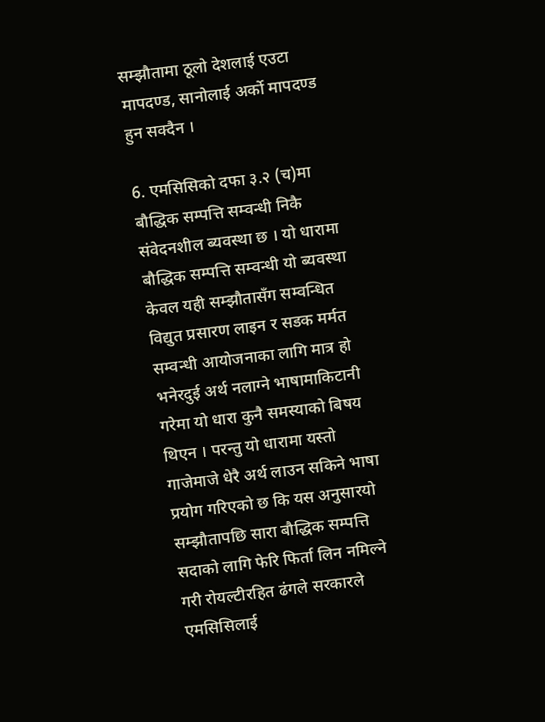सम्झौतामा ठूलो देशलाई एउटा मापदण्ड, सानोलाई अर्को मापदण्ड हुन सक्दैन ।

6. एमसिसिको दफा ३.२ (च)मा बौद्धिक सम्पत्ति सम्वन्धी निकै संवेदनशील ब्यवस्था छ । यो धारामा बौद्धिक सम्पत्ति सम्वन्धी यो ब्यवस्था केवल यही सम्झौतासँग सम्वन्धित विद्युत प्रसारण लाइन र सडक मर्मत सम्वन्धी आयोजनाका लागि मात्र हो भनेरदुई अर्थ नलाग्ने भाषामाकिटानी गरेमा यो धारा कुनै समस्याको बिषय थिएन । परन्तु यो धारामा यस्तो गाजेमाजे धेरै अर्थ लाउन सकिने भाषा प्रयोग गरिएको छ कि यस अनुसारयो सम्झौतापछि सारा बौद्धिक सम्पत्ति सदाको लागि फेरि फिर्ता लिन नमिल्ने गरी रोयल्टीरहित ढंगले सरकारले एमसिसिलाई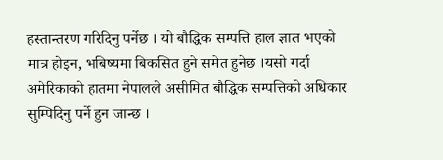हस्तान्तरण गरिदिनु पर्नेछ । यो बौद्धिक सम्पत्ति हाल ज्ञात भएको मात्र होइन, भबिष्यमा बिकसित हुने समेत हुनेछ ।यसो गर्दा अमेरिकाको हातमा नेपालले असीमित बौद्धिक सम्पत्तिको अधिकार सुम्पिदिनु पर्ने हुन जान्छ ।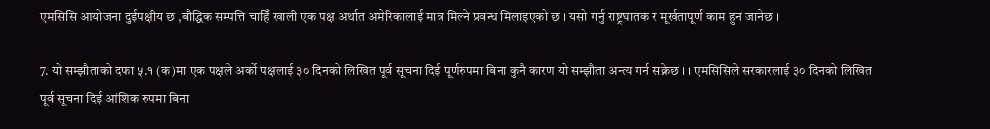एमसिसि आयोजना दुईपक्षीय छ ,बौद्धिक सम्पत्ति चाहिँ खाली एक पक्ष अर्थात अमेरिकालाई मात्र मिल्ने प्रवन्ध मिलाइएको छ । यसो गर्नु राष्ट्रघातक र मूर्खतापूर्ण काम हुन जानेछ ।

7. यो सम्झौताको दफा ५.१ (क)मा एक पक्षले अर्को पक्षलाई ३० दिनको लिखित पूर्व सूचना दिई पूर्णरुपमा बिना कुनै कारण यो सम्झौता अन्त्य गर्न सक्नेछ । । एमसिसिले सरकारलाई ३० दिनको लिखित पूर्व सूचना दिई आंशिक रुपमा बिना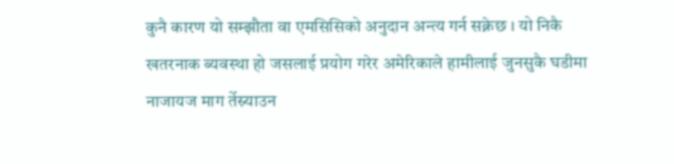कुनै कारण यो सम्झौता वा एमसिसिको अनुदान अन्त्य गर्न सक्नेछ । यो निकै खतरनाक ब्यवस्था हो जसलाई प्रयोग गरेर अमेरिकाले हामीलाई जुनसुकै घडीमा नाजायज माग र्तेस्र्याउन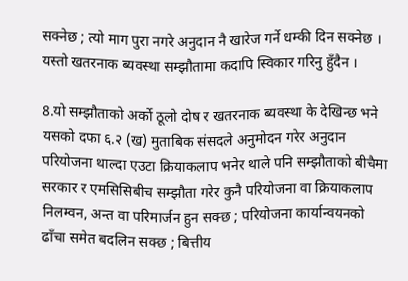सक्नेछ ; त्यो माग पुरा नगरे अनुदान नै खारेज गर्ने धम्की दिन सक्नेछ । यस्तो खतरनाक ब्यवस्था सम्झौतामा कदापि स्विकार गरिनु हुँदैन ।

8.यो सम्झौताको अर्को ठूलो दोष र खतरनाक ब्यवस्था के देखिन्छ भने यसको दफा ६.२ (ख) मुताबिक संसदले अनुमोदन गरेर अनुदान परियोजना थाल्दा एउटा क्रियाकलाप भनेर थाले पनि सम्झौताको बीचैमा सरकार र एमसिसिबीच सम्झौता गरेर कुनै परियोजना वा क्रियाकलाप निलम्वन, अन्त वा परिमार्जन हुन सक्छ ; परियोजना कार्यान्वयनको ढाँचा समेत बदलिन सक्छ ; बित्तीय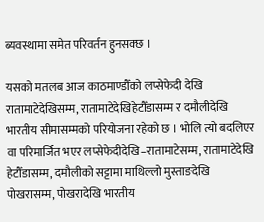ब्यवस्थामा समेत परिवर्तन हुनसक्छ ।

यसको मतलब आज काठमाण्डौँको लप्सेफेदी देखि रातामाटेदेखिसम्म, रातामाटेदेखिहेटौँडासम्म र दमौलीदेखि भारतीय सीमासम्मको परियोजना रहेको छ । भोलि त्यो बदलिएर वा परिमार्जित भएर लप्सेफेदीदेखि–रातामाटेसम्म, रातामाटेदेखि हेटौँडासम्म, दमौलीको सट्टामा माथिल्लो मुस्ताङदेखि पोखरासम्म, पोखरादेखि भारतीय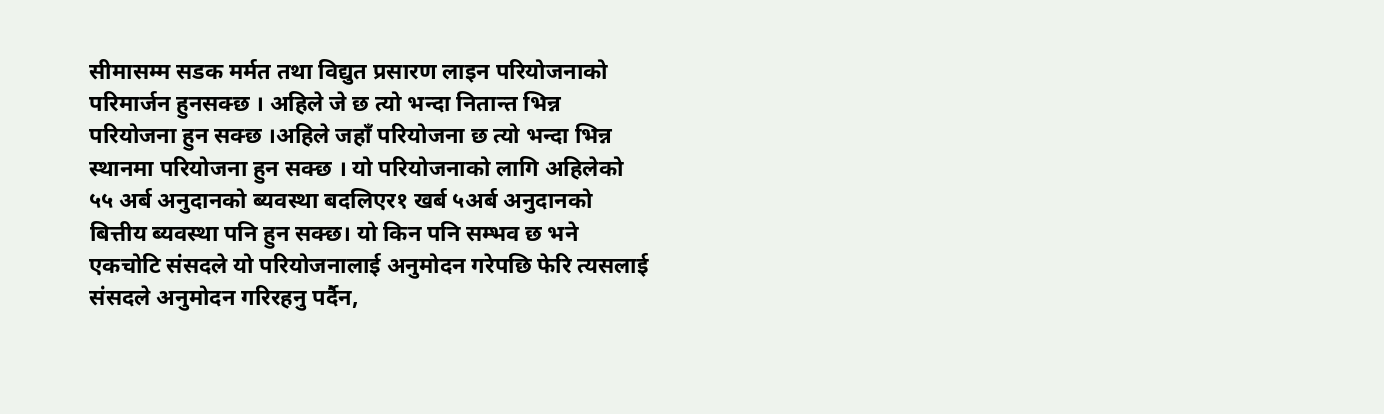सीमासम्म सडक मर्मत तथा विद्युत प्रसारण लाइन परियोजनाको परिमार्जन हुनसक्छ । अहिले जे छ त्यो भन्दा नितान्त भिन्न परियोजना हुन सक्छ ।अहिले जहाँ परियोजना छ त्यो भन्दा भिन्न स्थानमा परियोजना हुन सक्छ । यो परियोजनाको लागि अहिलेको ५५ अर्ब अनुदानको ब्यवस्था बदलिएर१ खर्ब ५अर्ब अनुदानको बित्तीय ब्यवस्था पनि हुन सक्छ। यो किन पनि सम्भव छ भने एकचोटि संसदले यो परियोजनालाई अनुमोदन गरेपछि फेरि त्यसलाई संसदले अनुमोदन गरिरहनु पर्दैन,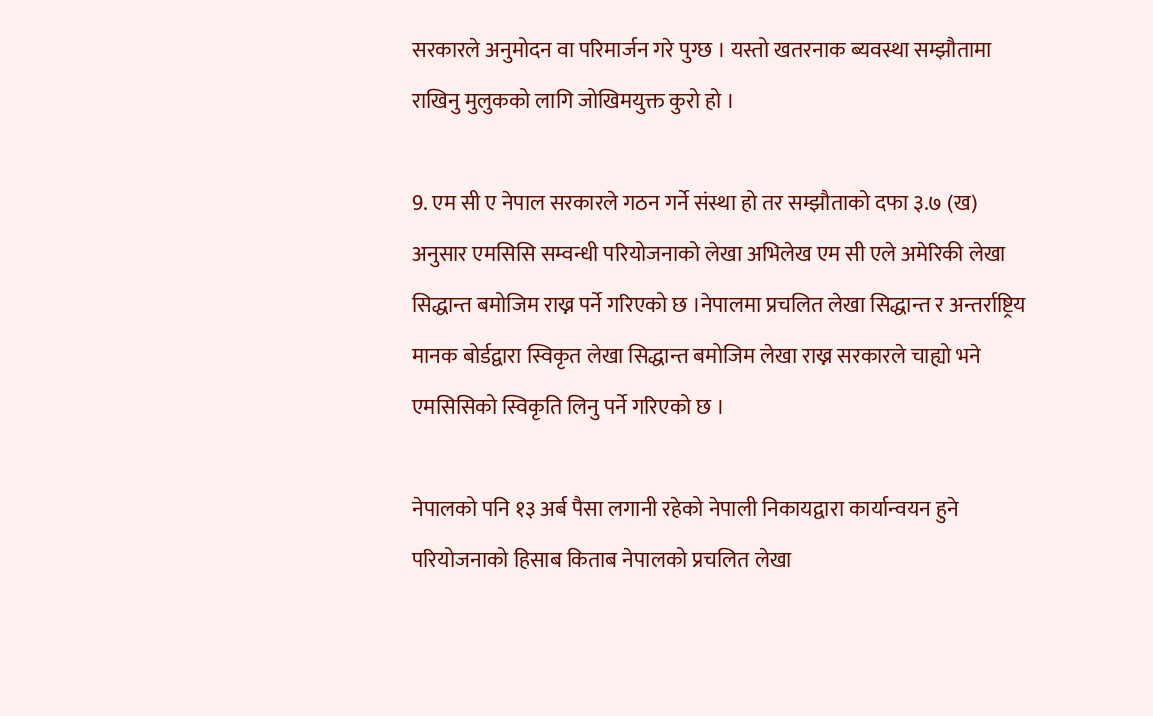सरकारले अनुमोदन वा परिमार्जन गरे पुग्छ । यस्तो खतरनाक ब्यवस्था सम्झौतामा राखिनु मुलुकको लागि जोखिमयुक्त कुरो हो ।

9. एम सी ए नेपाल सरकारले गठन गर्ने संस्था हो तर सम्झौताको दफा ३.७ (ख) अनुसार एमसिसि सम्वन्धी परियोजनाको लेखा अभिलेख एम सी एले अमेरिकी लेखा सिद्धान्त बमोजिम राख्न पर्ने गरिएको छ ।नेपालमा प्रचलित लेखा सिद्धान्त र अन्तर्राष्ट्रिय मानक बोर्डद्वारा स्विकृत लेखा सिद्धान्त बमोजिम लेखा राख्न सरकारले चाह्यो भने एमसिसिको स्विकृति लिनु पर्ने गरिएको छ ।

नेपालको पनि १३ अर्ब पैसा लगानी रहेको नेपाली निकायद्वारा कार्यान्वयन हुने परियोजनाको हिसाब किताब नेपालको प्रचलित लेखा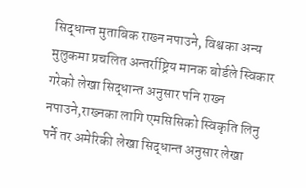सिद्धान्त मुताबिक राख्न नपाउने, विश्वका अन्य मुलुकमा प्रचलित अन्तर्राष्ट्रिय मानक बोर्डले स्विकार गरेको लेखा सिद्धान्त अनुसार पनि राख्न नपाउने,राख्नका लागि एमसिसिको स्विकृति लिनु पर्ने तर अमेरिकी लेखा सिद्धान्त अनुसार लेखा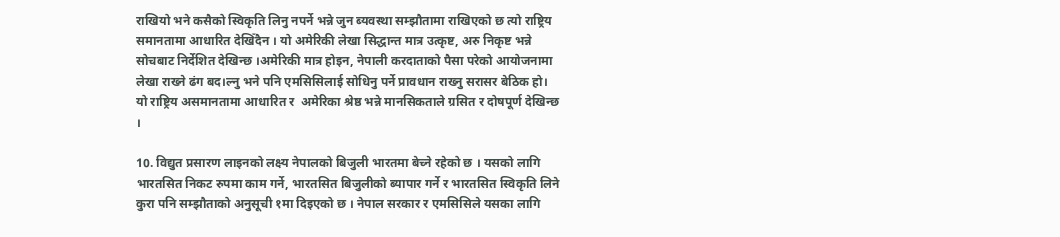राखियो भने कसैको स्विकृति लिनु नपर्ने भन्ने जुन ब्यवस्था सम्झौतामा राखिएको छ त्यो राष्ट्रिय समानतामा आधारित देखिँदैन । यो अमेरिकी लेखा सिद्धान्त मात्र उत्कृष्ट, अरु निकृष्ट भन्ने सोचबाट निर्देशित देखिन्छ ।अमेरिकी मात्र होइन, नेपाली करदाताको पैसा परेको आयोजनामा लेखा राख्ने ढंग बद।ल्नु भने पनि एमसिसिलाई सोधिनु पर्ने प्रावधान राख्नु सरासर बेठिक हो। यो राष्ट्रिय असमानतामा आधारित र  अमेरिका श्रेष्ठ भन्ने मानसिकताले ग्रसित र दोषपूर्ण देखिन्छ ।

10. विद्युत प्रसारण लाइनको लक्ष्य नेपालको बिजुली भारतमा बेच्ने रहेको छ । यसको लागि भारतसित निकट रुपमा काम गर्ने, भारतसित बिजुलीको ब्यापार गर्ने र भारतसित स्विकृति लिने कुरा पनि सम्झौताको अनुसूची १मा दिइएको छ । नेपाल सरकार र एमसिसिले यसका लागि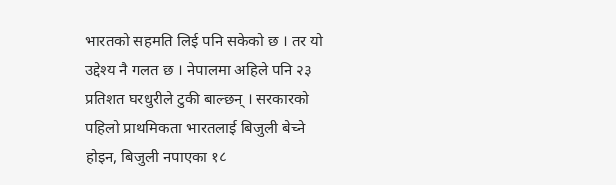भारतको सहमति लिई पनि सकेको छ । तर यो उद्देश्य नै गलत छ । नेपालमा अहिले पनि २३ प्रतिशत घरधुरीले टुकी बाल्छन् । सरकारको पहिलो प्राथमिकता भारतलाई बिजुली बेच्ने होइन, बिजुली नपाएका १८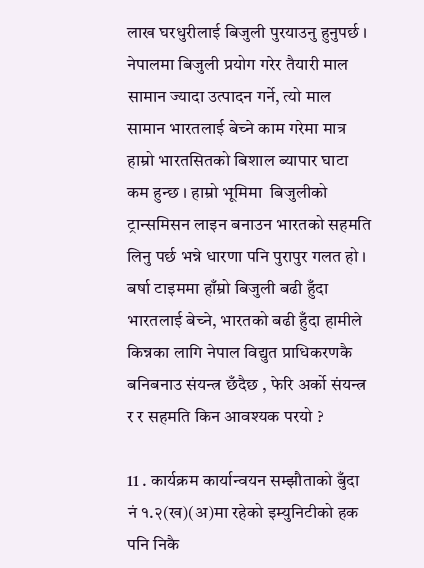लाख घरधुरीलाई बिजुली पुरयाउनु हुनुपर्छ । नेपालमा बिजुली प्रयोग गरेर तैयारी माल सामान ज्यादा उत्पादन गर्ने, त्यो माल सामान भारतलाई बेच्ने काम गरेमा मात्र हाम्रो भारतसितको बिशाल ब्यापार घाटा कम हुन्छ । हाम्रो भूमिमा  बिजुलीको ट्रान्समिसन लाइन बनाउन भारतको सहमति लिनु पर्छ भन्ने धारणा पनि पुरापुर गलत हो । बर्षा टाइममा हाँम्रो बिजुली बढी हुँदा भारतलाई बेच्ने, भारतको बढी हुँदा हामीले किन्नका लागि नेपाल विद्युत प्राधिकरणकै बनिबनाउ संयन्त्र छँदैछ , फेरि अर्को संयन्त्र र र सहमति किन आवश्यक परयो ?

11 . कार्यक्रम कार्यान्वयन सम्झौताको बुँदा नं १.२(ख)(अ)मा रहेको इम्युनिटीको हक पनि निकै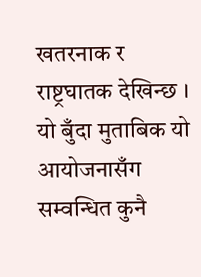खतरनाक र राष्ट्रघातक देखिन्छ । यो बुँदा मुताबिक यो आयोजनासँग सम्वन्धित कुनै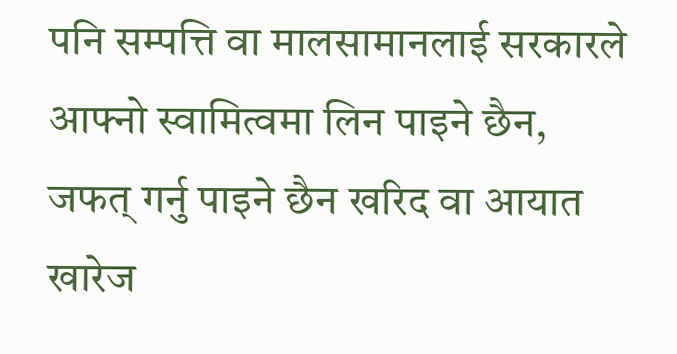पनि सम्पत्ति वा मालसामानलाई सरकारले आफ्नो स्वामित्वमा लिन पाइने छैन, जफत् गर्नु पाइने छैन खरिद वा आयात खारेज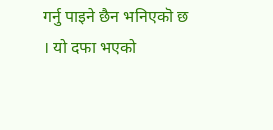गर्नु पाइने छैन भनिएकॊ छ । यो दफा भएको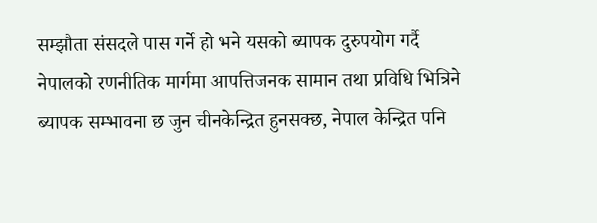सम्झौता संसदले पास गर्ने हो भने यसको ब्यापक दुरुपयोग गर्दै नेपालको रणनीतिक मार्गमा आपत्तिजनक सामान तथा प्रविधि भित्रिने ब्यापक सम्भावना छ जुन चीनकेन्द्रित हुनसक्छ, नेपाल केन्द्रित पनि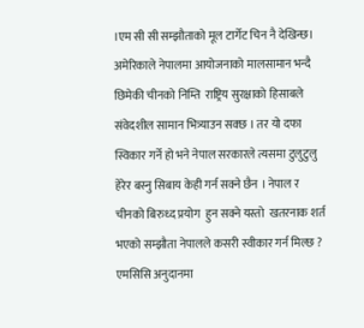।एम सी सी सम्झौताको मूल टार्गेट चिन नै देखिन्छ। अमेरिकाले नेपालमा आयोजनाको मालसामान भन्दै छिमेकी चीनको निम्ति  राष्ट्रिय सुरक्षाको हिसाबले संवेदशील सामान भित्र्याउन सक्छ । तर यो दफा स्विकार गर्ने हो भने नेपाल सरकारले त्यसमा टुलुटुलु हेरेर बस्नु सिबाय केही गर्न सक्ने छैन । नेपाल र चीनको बिरुध्द प्रयोग  हुन सक्ने यस्तो  खतरनाक शर्त भएको सम्झौता नेपालले कसरी स्वीकार गर्न मिल्छ ? एमसिसि अनुदानमा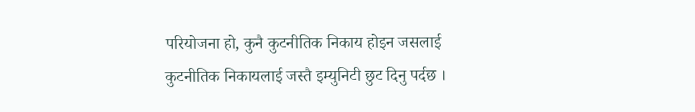परियोजना हो, कुनै कुटनीतिक निकाय होइन जसलाई कुटनीतिक निकायलाई जस्तै इम्युनिटी छुट दिनु पर्दछ ।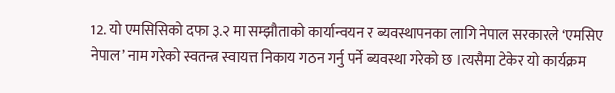12. यो एमसिसिको दफा ३.२ मा सम्झौताको कार्यान्वयन र ब्यवस्थापनका लागि नेपाल सरकारले ‘एमसिए नेपाल’ नाम गरेको स्वतन्त्र स्वायत्त निकाय गठन गर्नु पर्ने ब्यवस्था गरेको छ ।त्यसैमा टेकेर यो कार्यक्रम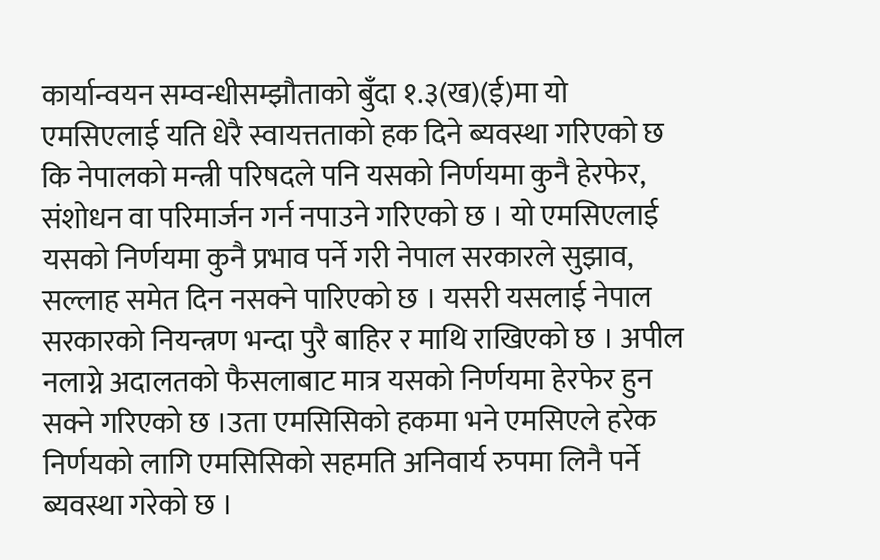कार्यान्वयन सम्वन्धीसम्झौताको बुँदा १.३(ख)(ई)मा यो एमसिएलाई यति धेरै स्वायत्तताको हक दिने ब्यवस्था गरिएको छ कि नेपालको मन्त्री परिषदले पनि यसको निर्णयमा कुनै हेरफेर, संशोधन वा परिमार्जन गर्न नपाउने गरिएको छ । यो एमसिएलाई यसको निर्णयमा कुनै प्रभाव पर्ने गरी नेपाल सरकारले सुझाव, सल्लाह समेत दिन नसक्ने पारिएको छ । यसरी यसलाई नेपाल सरकारको नियन्त्रण भन्दा पुरै बाहिर र माथि राखिएको छ । अपील नलाग्ने अदालतको फैसलाबाट मात्र यसको निर्णयमा हेरफेर हुन सक्ने गरिएको छ ।उता एमसिसिको हकमा भने एमसिएले हरेक निर्णयको लागि एमसिसिको सहमति अनिवार्य रुपमा लिनै पर्ने ब्यवस्था गरेको छ ।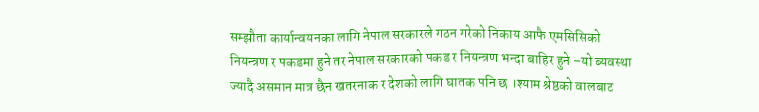सम्झौता कार्यान्वयनका लागि नेपाल सरकारले गठन गरेको निकाय आफै एमसिसिको नियन्त्रण र पकडमा हुने तर नेपाल सरकारको पकड र नियन्त्रण भन्दा बाहिर हुने –यो ब्यवस्था ज्यादै असमान मात्र छैन खतरनाक र देशको लागि घातक पनि छ ।श्याम श्रेष्ठको वालबाट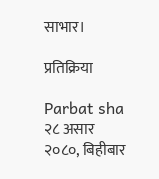साभार।

प्रतिक्रिया

Parbat sha २८ असार २०८०, बिहीबार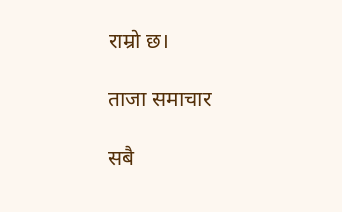राम्रो छ।

ताजा समाचार

सबै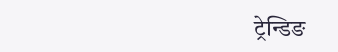ट्रेन्डिङ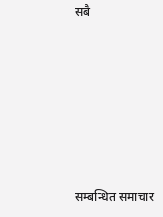सबै







सम्बन्धित समाचार